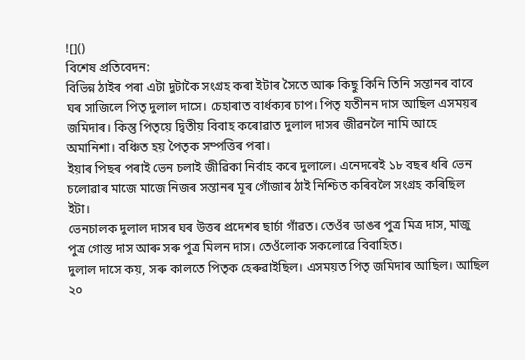![]()
বিশেষ প্ৰতিবেদন:
বিভিন্ন ঠাইৰ পৰা এটা দুটাকৈ সংগ্ৰহ কৰা ইটাৰ সৈতে আৰু কিছু কিনি তিনি সন্তানৰ বাবে ঘৰ সাজিলে পিতৃ দুলাল দাসে। চেহাৰাত বার্ধক্যৰ চাপ। পিতৃ যতীনন দাস আছিল এসময়ৰ জমিদাৰ। কিন্তু পিতৃয়ে দ্বিতীয় বিবাহ কৰোৱাত দুলাল দাসৰ জীৱনলৈ নামি আহে অমানিশা। বঞ্চিত হয় পৈতৃক সম্পত্তিৰ পৰা।
ইয়াৰ পিছৰ পৰাই ভেন চলাই জীৱিকা নির্বাহ কৰে দুলালে। এনেদৰেই ১৮ বছৰ ধৰি ভেন চলোৱাৰ মাজে মাজে নিজৰ সন্তানৰ মূৰ গোঁজাৰ ঠাই নিশ্চিত কৰিবলৈ সংগ্ৰহ কৰিছিল ইটা।
ভেনচালক দুলাল দাসৰ ঘৰ উত্তৰ প্ৰদেশৰ ছার্চা গাঁৱত। তেওঁৰ ডাঙৰ পুত্ৰ মিত্র দাস, মাজু পুত্ৰ গোস্ত দাস আৰু সৰু পুত্ৰ মিলন দাস। তেওঁলোক সকলোৱে বিবাহিত।
দুলাল দাসে কয়, সৰু কালতে পিতৃক হেৰুৱাইছিল। এসময়ত পিতৃ জমিদাৰ আছিল। আছিল ২০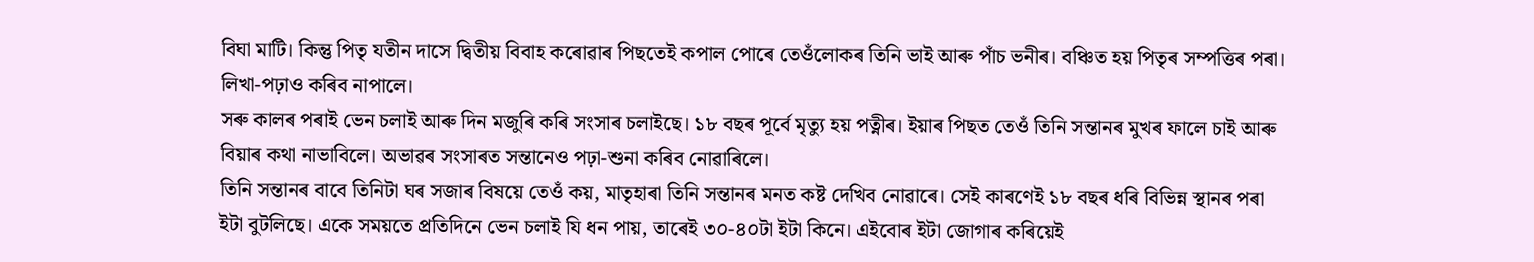বিঘা মাটি। কিন্তু পিতৃ যতীন দাসে দ্বিতীয় বিবাহ কৰোৱাৰ পিছতেই কপাল পোৰে তেওঁলোকৰ তিনি ভাই আৰু পাঁচ ভনীৰ। বঞ্চিত হয় পিতৃৰ সম্পত্তিৰ পৰা। লিখা-পঢ়াও কৰিব নাপালে।
সৰু কালৰ পৰাই ভেন চলাই আৰু দিন মজুৰি কৰি সংসাৰ চলাইছে। ১৮ বছৰ পূৰ্বে মৃত্যু হয় পত্নীৰ। ইয়াৰ পিছত তেওঁ তিনি সন্তানৰ মুখৰ ফালে চাই আৰু বিয়াৰ কথা নাভাবিলে। অভাৱৰ সংসাৰত সন্তানেও পঢ়া-শুনা কৰিব নোৱাৰিলে।
তিনি সন্তানৰ বাবে তিনিটা ঘৰ সজাৰ বিষয়ে তেওঁ কয়, মাতৃহাৰা তিনি সন্তানৰ মনত কষ্ট দেখিব নোৱাৰে। সেই কাৰণেই ১৮ বছৰ ধৰি বিভিন্ন স্থানৰ পৰা ইটা বুটলিছে। একে সময়তে প্রতিদিনে ভেন চলাই যি ধন পায়, তাৰেই ৩০-৪০টা ইটা কিনে। এইবোৰ ইটা জোগাৰ কৰিয়েই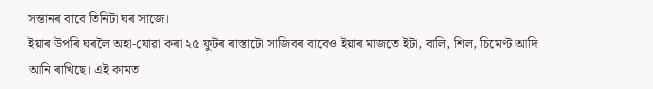সন্তানৰ বাবে তিনিটা ঘৰ সাজে।
ইয়াৰ উপৰি ঘৰলৈ অহা-যোৱা কৰা ২৫ ফুটৰ ৰাস্তাটো সাজিবৰ বাবেও ইয়াৰ মাজতে ইটা, বালি, শিল, চিমেণ্ট আদি আনি ৰাখিছে। এই কামত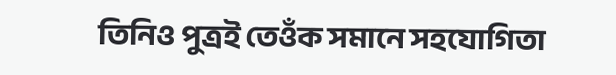তিনিও পুত্ৰই তেওঁক সমানে সহযোগিতা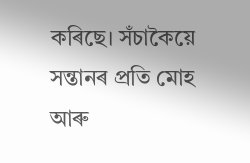কৰিছে। সঁচাকৈয়ে সন্তানৰ প্ৰতি মোহ আৰু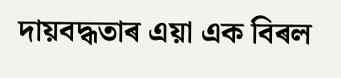দায়বদ্ধতাৰ এয়া এক বিৰল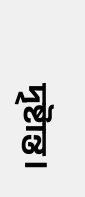দৃষ্টান্ত।